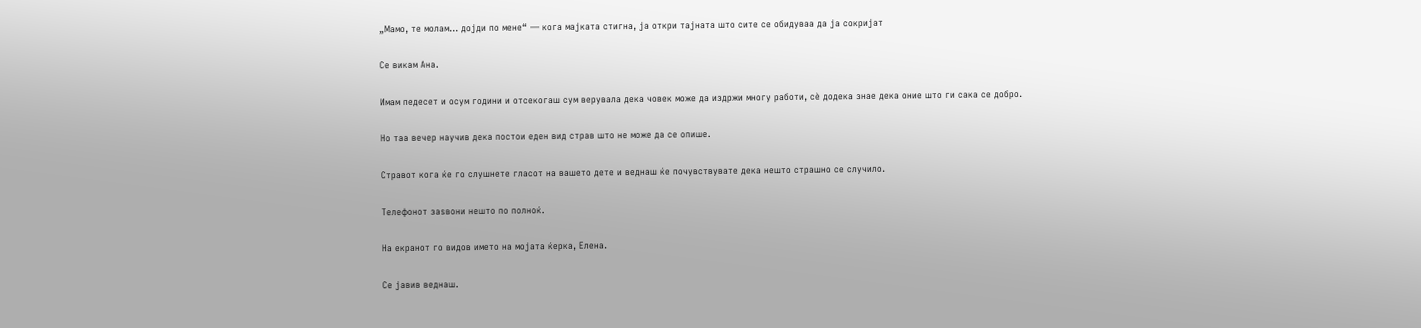„Мамо, те молам… дојди по мене“ — кога мајката стигна, ја откри тајната што сите се обидуваа да ја сокријат

Се викам Ана.

Имам педесет и осум години и отсекогаш сум верувала дека човек може да издржи многу работи, сè додека знае дека оние што ги сака се добро.

Но таа вечер научив дека постои еден вид страв што не може да се опише.

Стравот кога ќе го слушнете гласот на вашето дете и веднаш ќе почувствувате дека нешто страшно се случило.

Телефонот заѕвони нешто по полноќ.

На екранот го видов името на мојата ќерка, Елена.

Се јавив веднаш.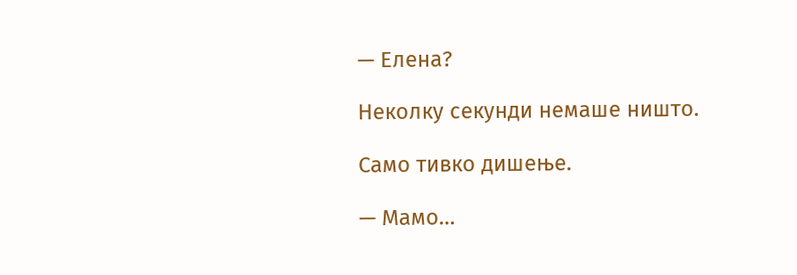— Елена?

Неколку секунди немаше ништо.

Само тивко дишење.

— Мамо…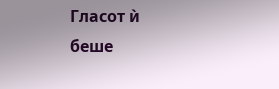Гласот ѝ беше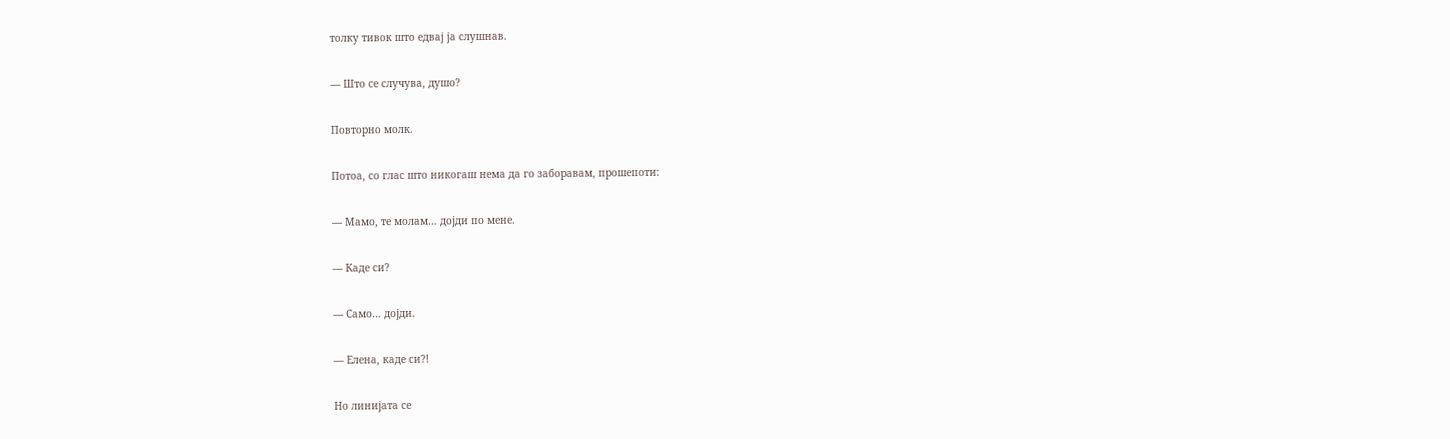толку тивок што едвај ја слушнав.

— Што се случува, душо?

Повторно молк.

Потоа, со глас што никогаш нема да го заборавам, прошепоти:

— Мамо, те молам… дојди по мене.

— Каде си?

— Само… дојди.

— Елена, каде си?!

Но линијата се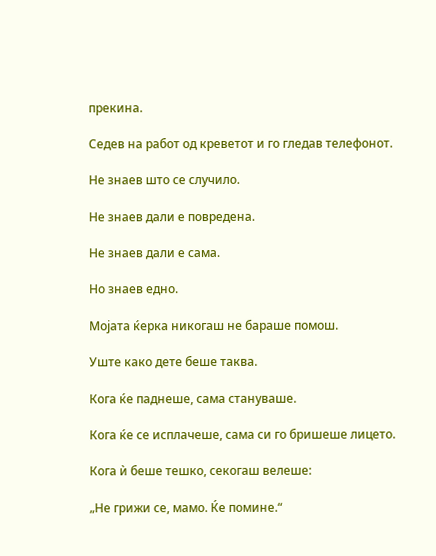прекина.

Седев на работ од креветот и го гледав телефонот.

Не знаев што се случило.

Не знаев дали е повредена.

Не знаев дали е сама.

Но знаев едно.

Мојата ќерка никогаш не бараше помош.

Уште како дете беше таква.

Кога ќе паднеше, сама стануваше.

Кога ќе се исплачеше, сама си го бришеше лицето.

Кога ѝ беше тешко, секогаш велеше:

„Не грижи се, мамо. Ќе помине.“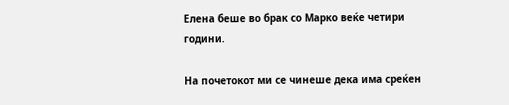Елена беше во брак со Марко веќе четири години.

На почетокот ми се чинеше дека има среќен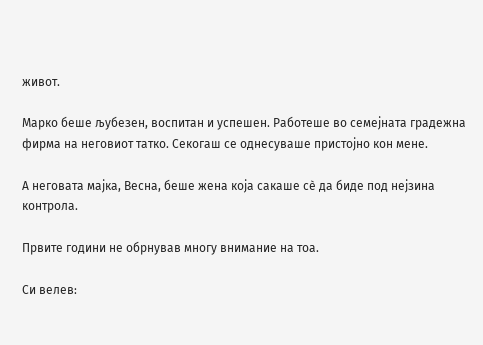живот.

Марко беше љубезен, воспитан и успешен. Работеше во семејната градежна фирма на неговиот татко. Секогаш се однесуваше пристојно кон мене.

А неговата мајка, Весна, беше жена која сакаше сè да биде под нејзина контрола.

Првите години не обрнував многу внимание на тоа.

Си велев: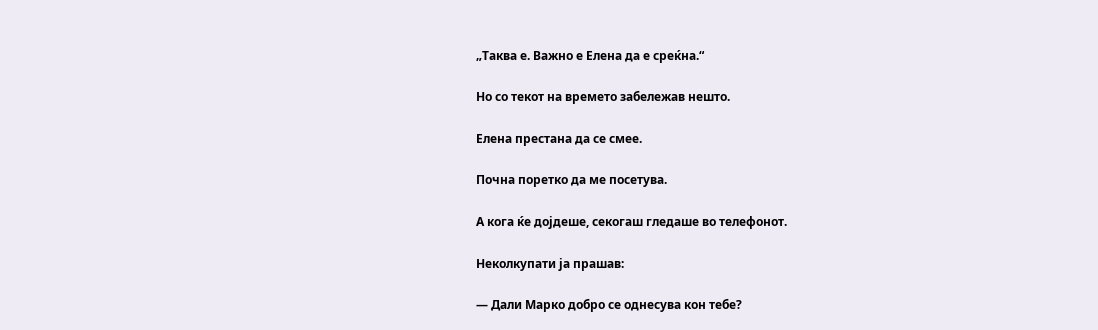„Таква е. Важно е Елена да е среќна.“

Но со текот на времето забележав нешто.

Елена престана да се смее.

Почна поретко да ме посетува.

А кога ќе дојдеше, секогаш гледаше во телефонот.

Неколкупати ја прашав:

— Дали Марко добро се однесува кон тебе?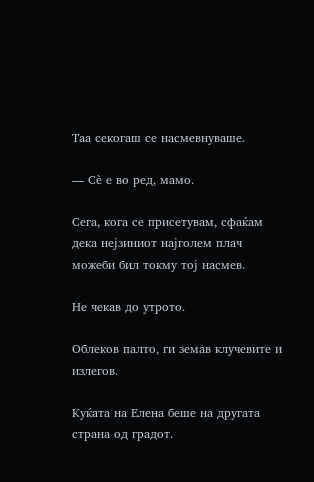Таа секогаш се насмевнуваше.

— Сè е во ред, мамо.

Сега, кога се присетувам, сфаќам дека нејзиниот најголем плач можеби бил токму тој насмев.

Не чекав до утрото.

Облеков палто, ги земав клучевите и излегов.

Куќата на Елена беше на другата страна од градот.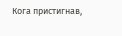Кога пристигнав,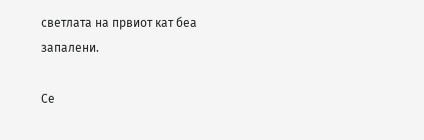светлата на првиот кат беа запалени.

Се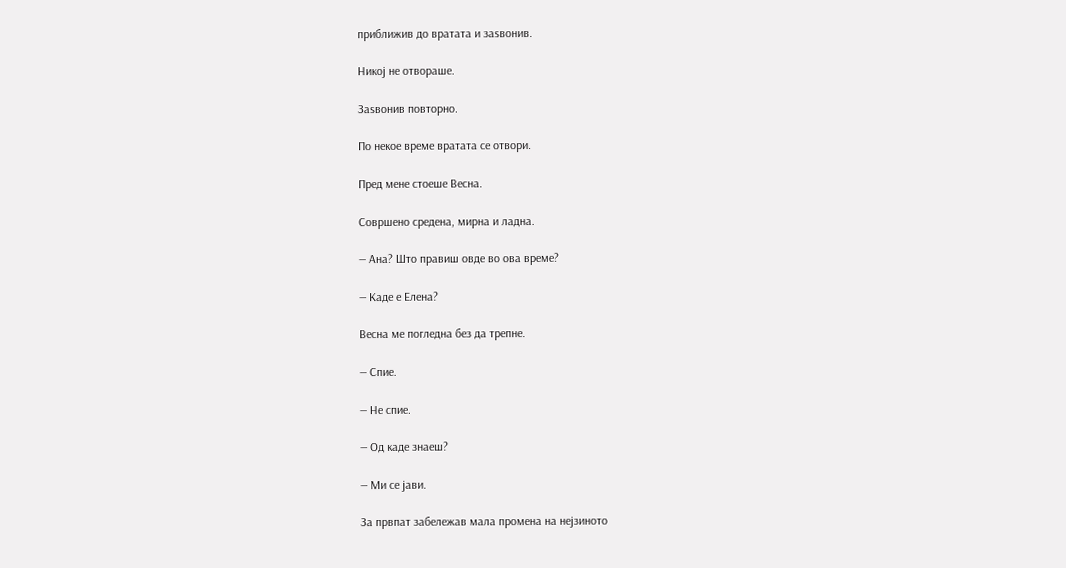приближив до вратата и заѕвонив.

Никој не отвораше.

Заѕвонив повторно.

По некое време вратата се отвори.

Пред мене стоеше Весна.

Совршено средена, мирна и ладна.

— Ана? Што правиш овде во ова време?

— Каде е Елена?

Весна ме погледна без да трепне.

— Спие.

— Не спие.

— Од каде знаеш?

— Ми се јави.

За првпат забележав мала промена на нејзиното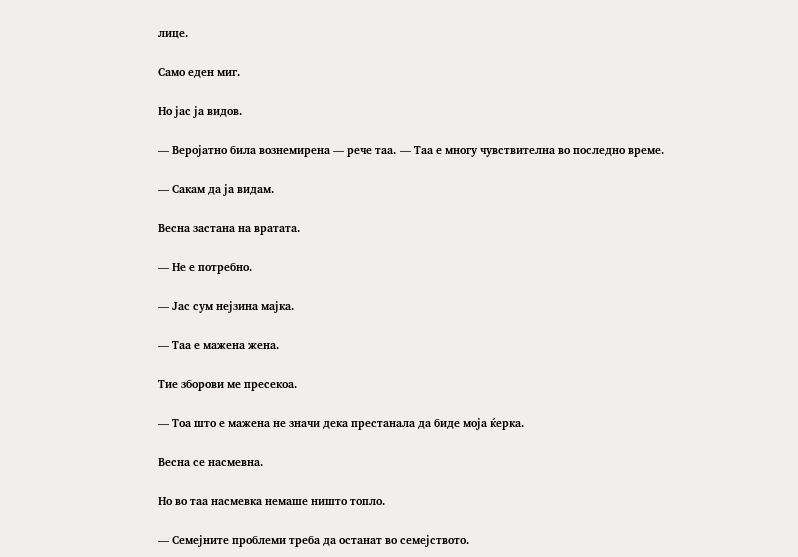лице.

Само еден миг.

Но јас ја видов.

— Веројатно била вознемирена — рече таа. — Таа е многу чувствителна во последно време.

— Сакам да ја видам.

Весна застана на вратата.

— Не е потребно.

— Јас сум нејзина мајка.

— Таа е мажена жена.

Тие зборови ме пресекоа.

— Тоа што е мажена не значи дека престанала да биде моја ќерка.

Весна се насмевна.

Но во таа насмевка немаше ништо топло.

— Семејните проблеми треба да останат во семејството.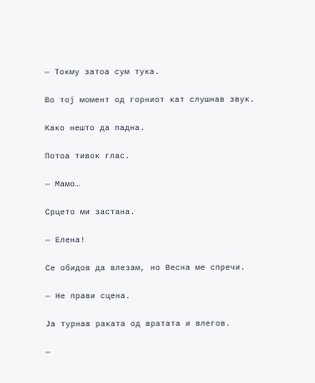— Токму затоа сум тука.

Во тој момент од горниот кат слушнав звук.

Како нешто да падна.

Потоа тивок глас.

— Мамо…

Срцето ми застана.

— Елена!

Се обидов да влезам, но Весна ме спречи.

— Не прави сцена.

Ја турнав раката од вратата и влегов.

—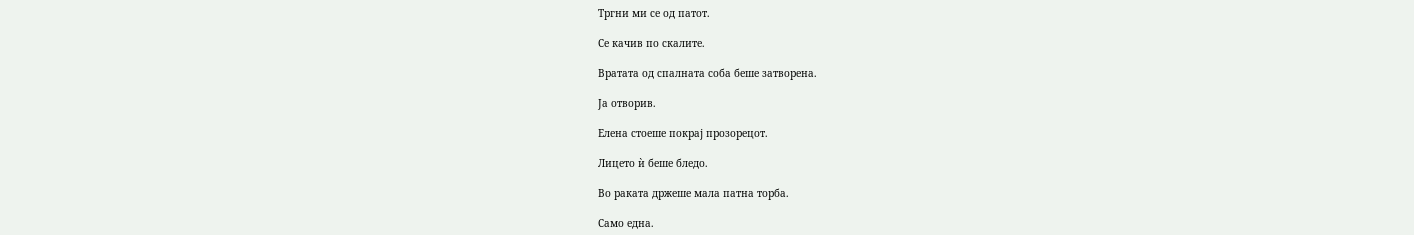Тргни ми се од патот.

Се качив по скалите.

Вратата од спалната соба беше затворена.

Ја отворив.

Елена стоеше покрај прозорецот.

Лицето ѝ беше бледо.

Во раката држеше мала патна торба.

Само една.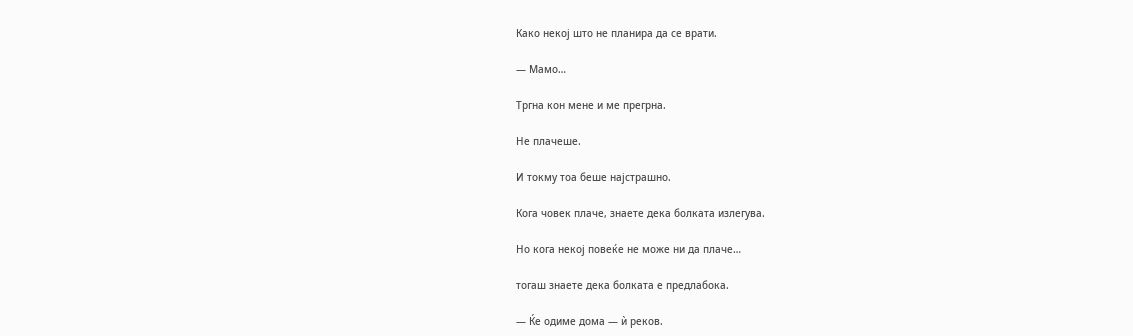Како некој што не планира да се врати.

— Мамо…

Тргна кон мене и ме прегрна.

Не плачеше.

И токму тоа беше најстрашно.

Кога човек плаче, знаете дека болката излегува.

Но кога некој повеќе не може ни да плаче…

тогаш знаете дека болката е предлабока.

— Ќе одиме дома — ѝ реков.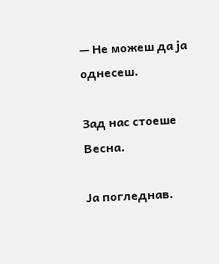— Не можеш да ја однесеш.

Зад нас стоеше Весна.

Ја погледнав.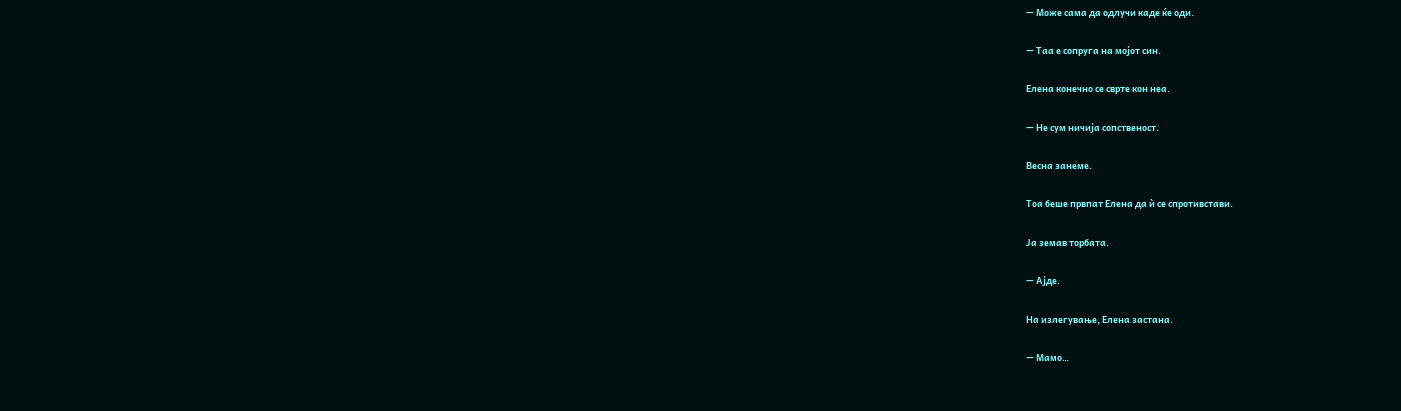— Може сама да одлучи каде ќе оди.

— Таа е сопруга на мојот син.

Елена конечно се сврте кон неа.

— Не сум ничија сопственост.

Весна занеме.

Тоа беше првпат Елена да ѝ се спротивстави.

Ја земав торбата.

— Ајде.

На излегување, Елена застана.

— Мамо…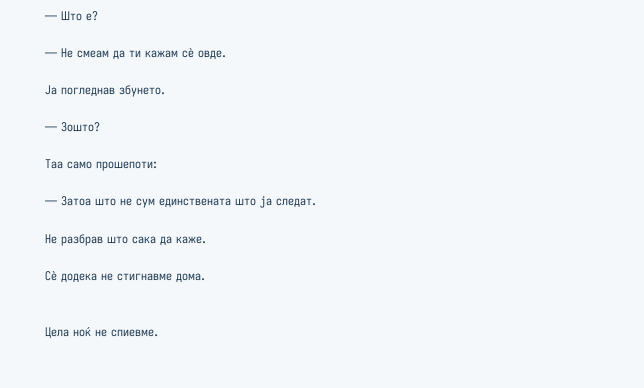— Што е?

— Не смеам да ти кажам сè овде.

Ја погледнав збунето.

— Зошто?

Таа само прошепоти:

— Затоа што не сум единствената што ја следат.

Не разбрав што сака да каже.

Сè додека не стигнавме дома.


Цела ноќ не спиевме.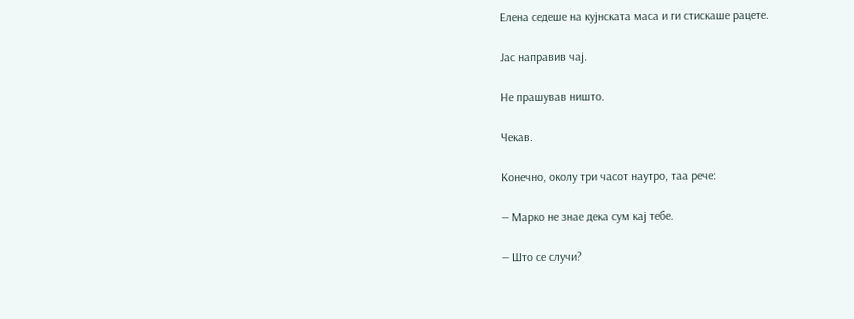Елена седеше на кујнската маса и ги стискаше рацете.

Јас направив чај.

Не прашував ништо.

Чекав.

Конечно, околу три часот наутро, таа рече:

— Марко не знае дека сум кај тебе.

— Што се случи?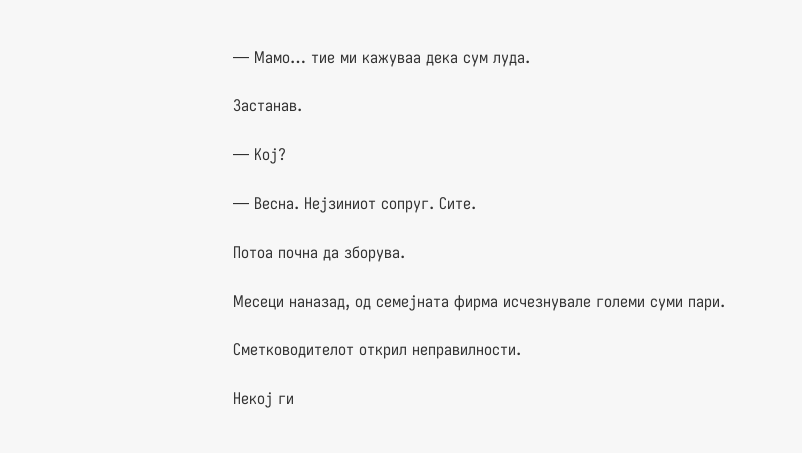— Мамо… тие ми кажуваа дека сум луда.

Застанав.

— Кој?

— Весна. Нејзиниот сопруг. Сите.

Потоа почна да зборува.

Месеци наназад, од семејната фирма исчезнувале големи суми пари.

Сметководителот открил неправилности.

Некој ги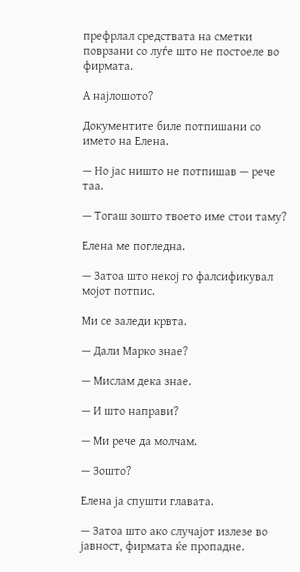префрлал средствата на сметки поврзани со луѓе што не постоеле во фирмата.

А најлошото?

Документите биле потпишани со името на Елена.

— Но јас ништо не потпишав — рече таа.

— Тогаш зошто твоето име стои таму?

Елена ме погледна.

— Затоа што некој го фалсификувал мојот потпис.

Ми се заледи крвта.

— Дали Марко знае?

— Мислам дека знае.

— И што направи?

— Ми рече да молчам.

— Зошто?

Елена ја спушти главата.

— Затоа што ако случајот излезе во јавност, фирмата ќе пропадне.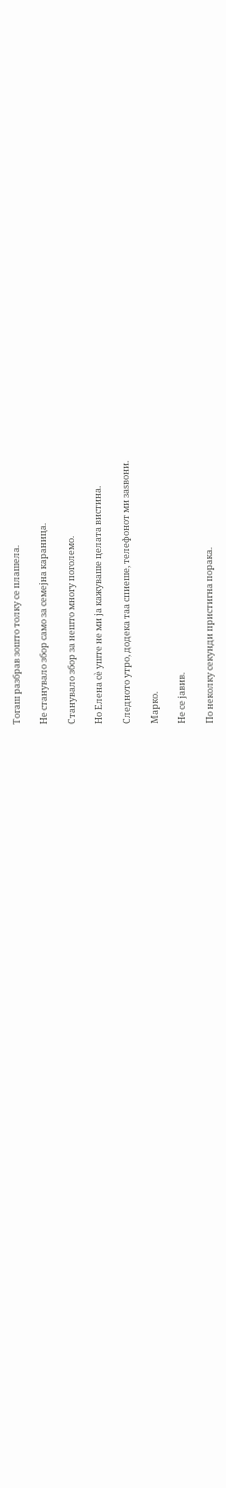Тогаш разбрав зошто толку се плашела.

Не станувало збор само за семејна караница.

Станувало збор за нешто многу поголемо.

Но Елена сè уште не ми ја кажуваше целата вистина.

Следното утро, додека таа спиеше, телефонот ми заѕвони.

Марко.

Не се јавив.

По неколку секунди пристигна порака.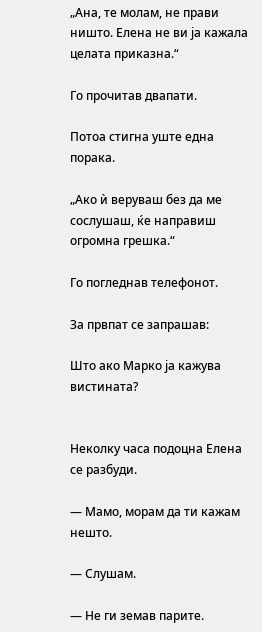„Ана, те молам, не прави ништо. Елена не ви ја кажала целата приказна.“

Го прочитав двапати.

Потоа стигна уште една порака.

„Ако ѝ веруваш без да ме сослушаш, ќе направиш огромна грешка.“

Го погледнав телефонот.

За првпат се запрашав:

Што ако Марко ја кажува вистината?


Неколку часа подоцна Елена се разбуди.

— Мамо, морам да ти кажам нешто.

— Слушам.

— Не ги земав парите.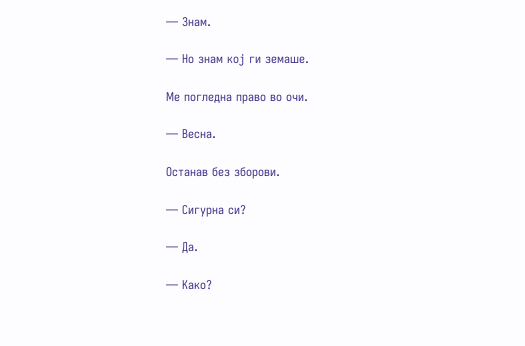— Знам.

— Но знам кој ги земаше.

Ме погледна право во очи.

— Весна.

Останав без зборови.

— Сигурна си?

— Да.

— Како?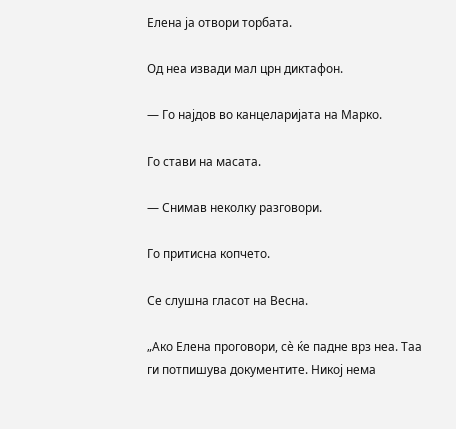Елена ја отвори торбата.

Од неа извади мал црн диктафон.

— Го најдов во канцеларијата на Марко.

Го стави на масата.

— Снимав неколку разговори.

Го притисна копчето.

Се слушна гласот на Весна.

„Ако Елена проговори, сè ќе падне врз неа. Таа ги потпишува документите. Никој нема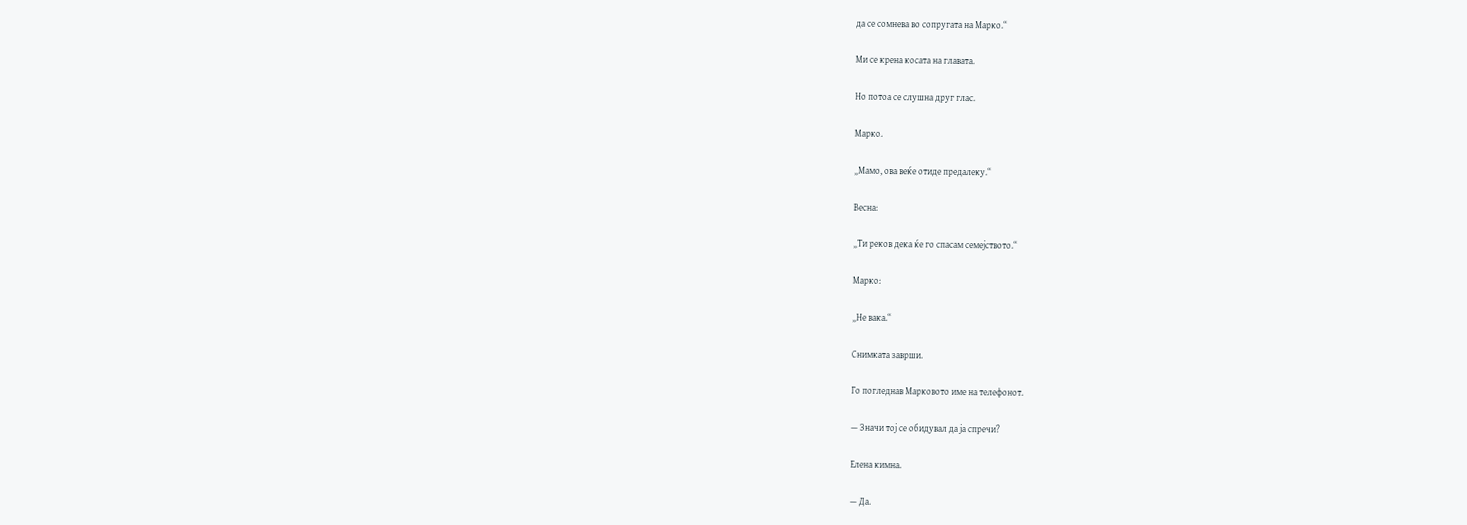да се сомнева во сопругата на Марко.“

Ми се крена косата на главата.

Но потоа се слушна друг глас.

Марко.

„Мамо, ова веќе отиде предалеку.“

Весна:

„Ти реков дека ќе го спасам семејството.“

Марко:

„Не вака.“

Снимката заврши.

Го погледнав Марковото име на телефонот.

— Значи тој се обидувал да ја спречи?

Елена кимна.

— Да.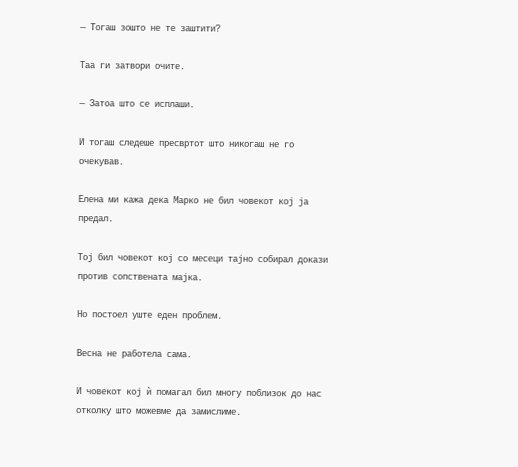— Тогаш зошто не те заштити?

Таа ги затвори очите.

— Затоа што се исплаши.

И тогаш следеше пресвртот што никогаш не го очекував.

Елена ми кажа дека Марко не бил човекот кој ја предал.

Тој бил човекот кој со месеци тајно собирал докази против сопствената мајка.

Но постоел уште еден проблем.

Весна не работела сама.

И човекот кој ѝ помагал бил многу поблизок до нас отколку што можевме да замислиме.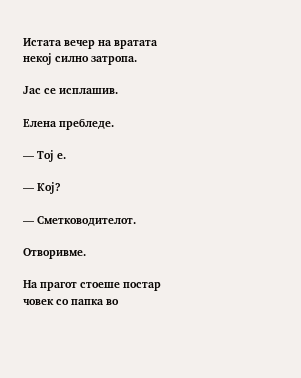Истата вечер на вратата некој силно затропа.

Јас се исплашив.

Елена пребледе.

— Тој е.

— Кој?

— Сметководителот.

Отворивме.

На прагот стоеше постар човек со папка во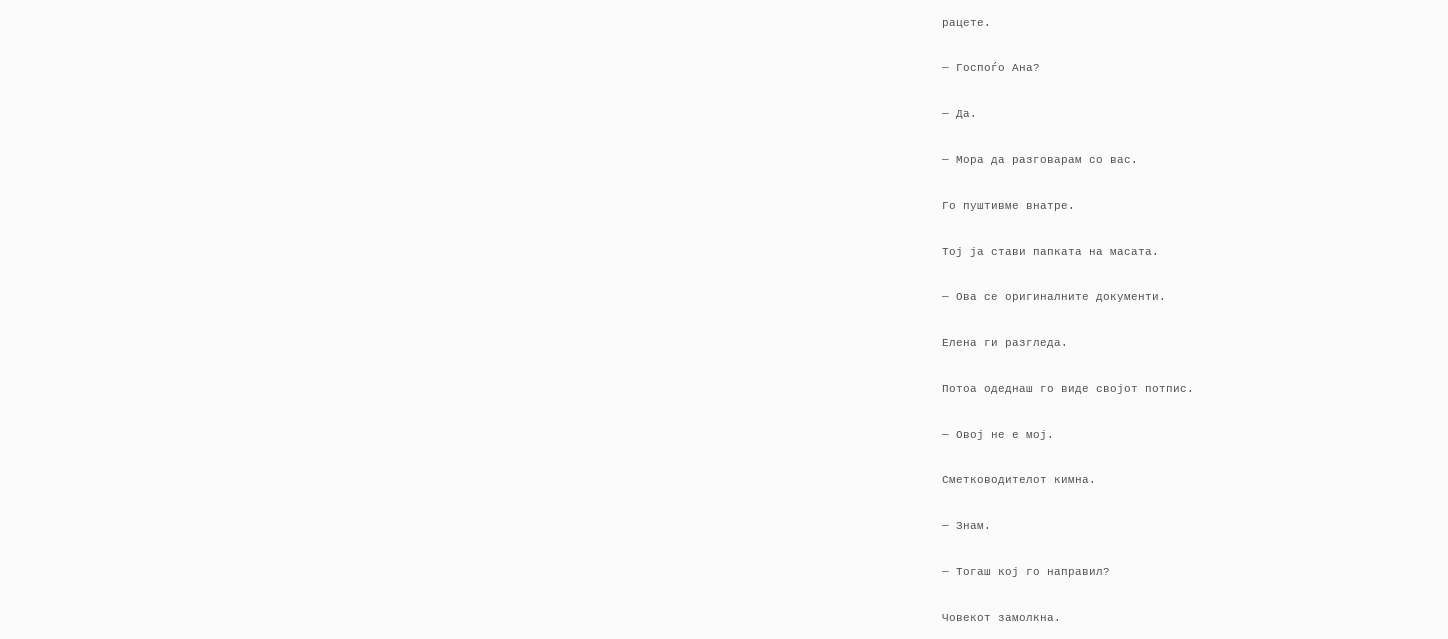рацете.

— Госпоѓо Ана?

— Да.

— Мора да разговарам со вас.

Го пуштивме внатре.

Тој ја стави папката на масата.

— Ова се оригиналните документи.

Елена ги разгледа.

Потоа одеднаш го виде својот потпис.

— Овој не е мој.

Сметководителот кимна.

— Знам.

— Тогаш кој го направил?

Човекот замолкна.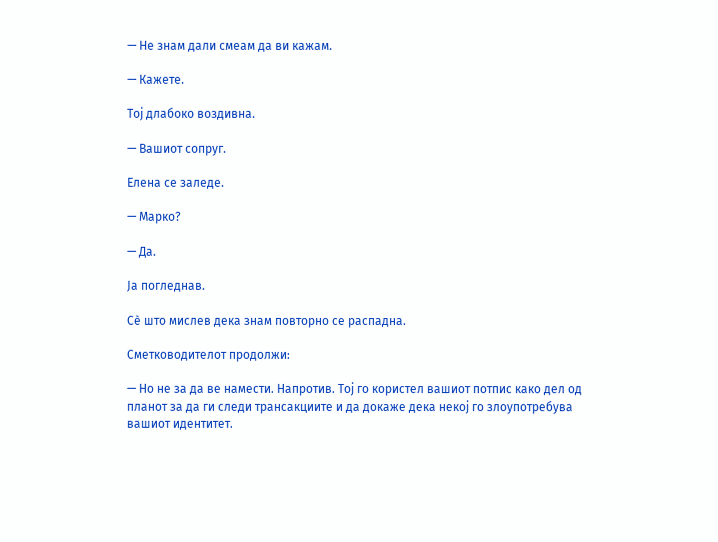— Не знам дали смеам да ви кажам.

— Кажете.

Тој длабоко воздивна.

— Вашиот сопруг.

Елена се заледе.

— Марко?

— Да.

Ја погледнав.

Сè што мислев дека знам повторно се распадна.

Сметководителот продолжи:

— Но не за да ве намести. Напротив. Тој го користел вашиот потпис како дел од планот за да ги следи трансакциите и да докаже дека некој го злоупотребува вашиот идентитет.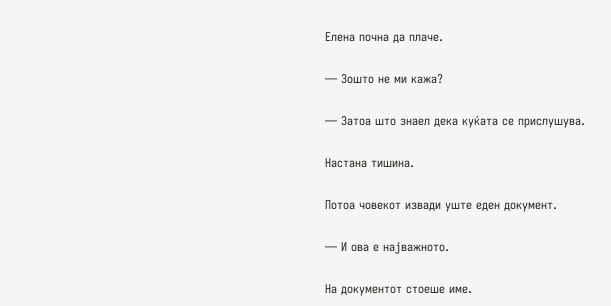Елена почна да плаче.

— Зошто не ми кажа?

— Затоа што знаел дека куќата се прислушува.

Настана тишина.

Потоа човекот извади уште еден документ.

— И ова е најважното.

На документот стоеше име.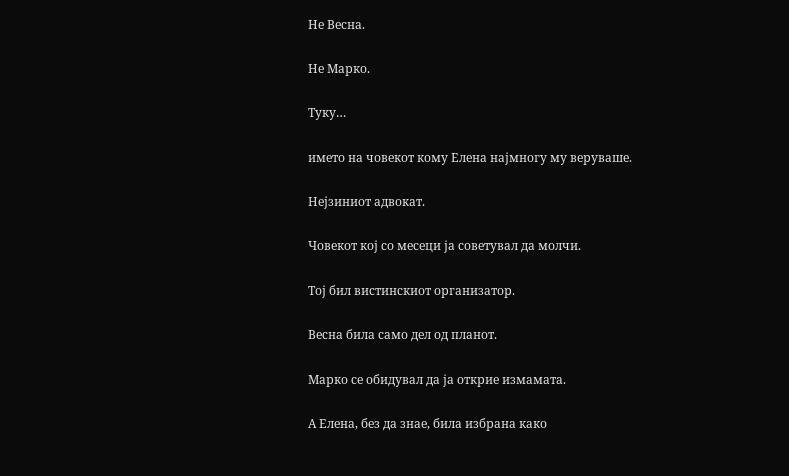Не Весна.

Не Марко.

Туку…

името на човекот кому Елена најмногу му веруваше.

Нејзиниот адвокат.

Човекот кој со месеци ја советувал да молчи.

Тој бил вистинскиот организатор.

Весна била само дел од планот.

Марко се обидувал да ја открие измамата.

А Елена, без да знае, била избрана како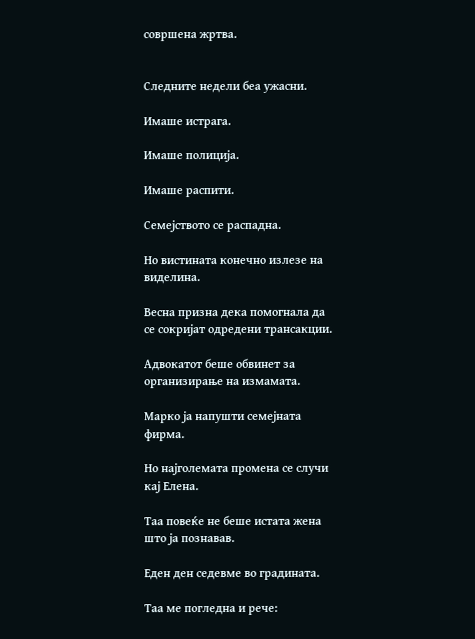совршена жртва.


Следните недели беа ужасни.

Имаше истрага.

Имаше полиција.

Имаше распити.

Семејството се распадна.

Но вистината конечно излезе на виделина.

Весна призна дека помогнала да се сокријат одредени трансакции.

Адвокатот беше обвинет за организирање на измамата.

Марко ја напушти семејната фирма.

Но најголемата промена се случи кај Елена.

Таа повеќе не беше истата жена што ја познавав.

Еден ден седевме во градината.

Таа ме погледна и рече: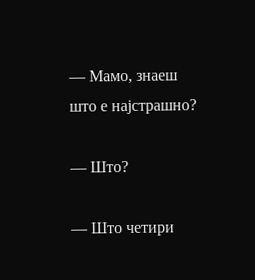— Мамо, знаеш што е најстрашно?

— Што?

— Што четири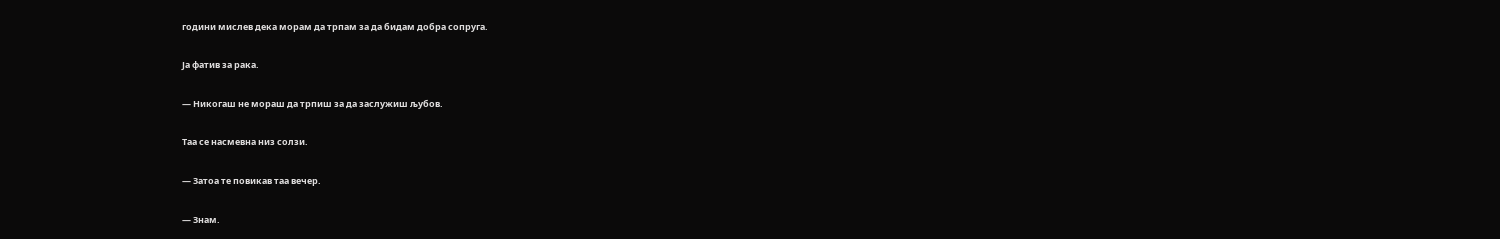години мислев дека морам да трпам за да бидам добра сопруга.

Ја фатив за рака.

— Никогаш не мораш да трпиш за да заслужиш љубов.

Таа се насмевна низ солзи.

— Затоа те повикав таа вечер.

— Знам.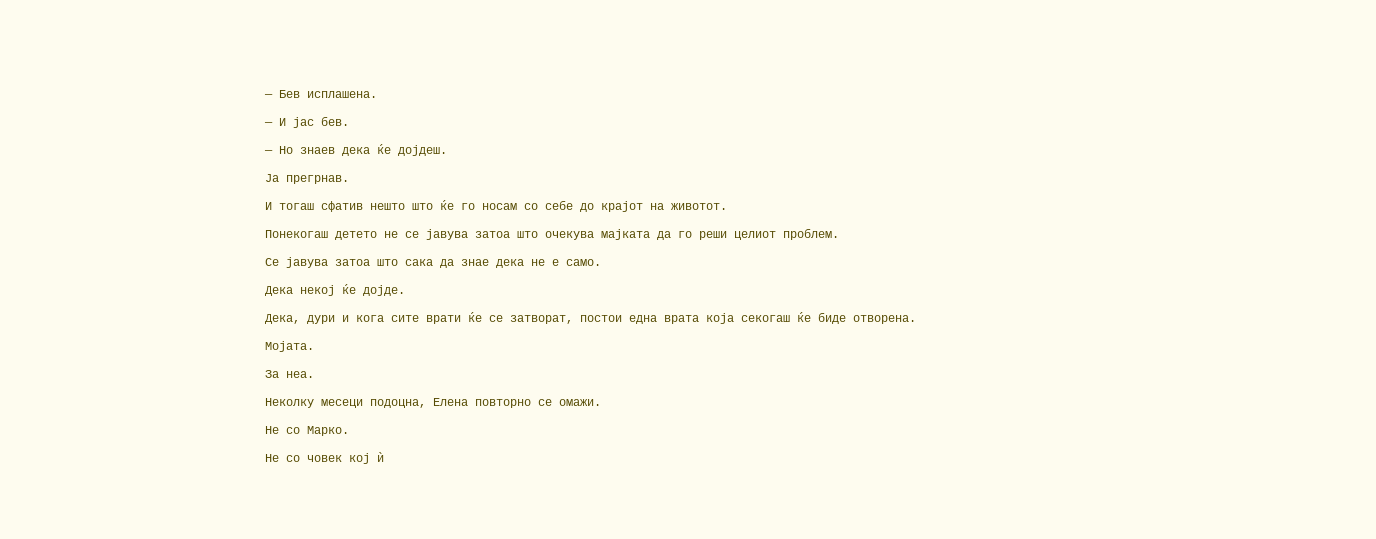— Бев исплашена.

— И јас бев.

— Но знаев дека ќе дојдеш.

Ја прегрнав.

И тогаш сфатив нешто што ќе го носам со себе до крајот на животот.

Понекогаш детето не се јавува затоа што очекува мајката да го реши целиот проблем.

Се јавува затоа што сака да знае дека не е само.

Дека некој ќе дојде.

Дека, дури и кога сите врати ќе се затворат, постои една врата која секогаш ќе биде отворена.

Мојата.

За неа.

Неколку месеци подоцна, Елена повторно се омажи.

Не со Марко.

Не со човек кој ѝ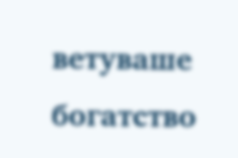ветуваше богатство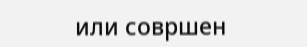или совршен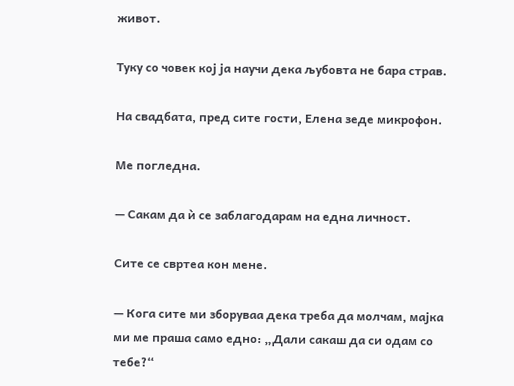живот.

Туку со човек кој ја научи дека љубовта не бара страв.

На свадбата, пред сите гости, Елена зеде микрофон.

Ме погледна.

— Сакам да ѝ се заблагодарам на една личност.

Сите се свртеа кон мене.

— Кога сите ми зборуваа дека треба да молчам, мајка ми ме праша само едно: „Дали сакаш да си одам со тебе?“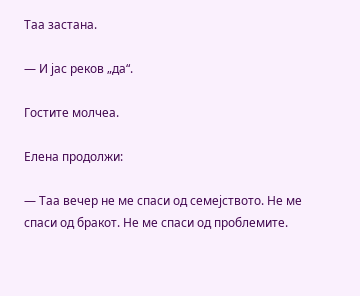Таа застана.

— И јас реков „да“.

Гостите молчеа.

Елена продолжи:

— Таа вечер не ме спаси од семејството. Не ме спаси од бракот. Не ме спаси од проблемите.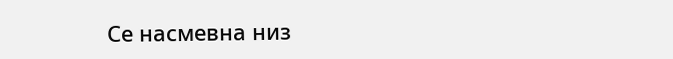Се насмевна низ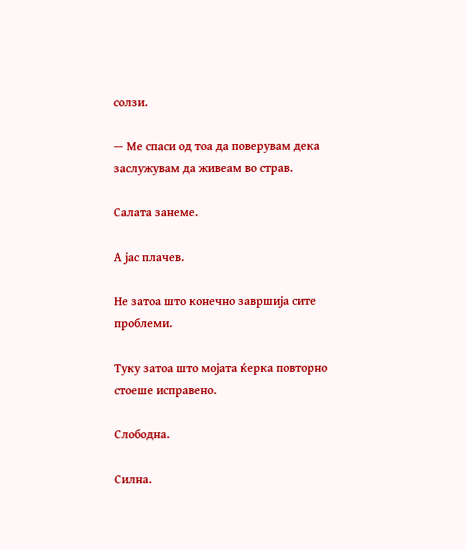солзи.

— Ме спаси од тоа да поверувам дека заслужувам да живеам во страв.

Салата занеме.

А јас плачев.

Не затоа што конечно завршија сите проблеми.

Туку затоа што мојата ќерка повторно стоеше исправено.

Слободна.

Силна.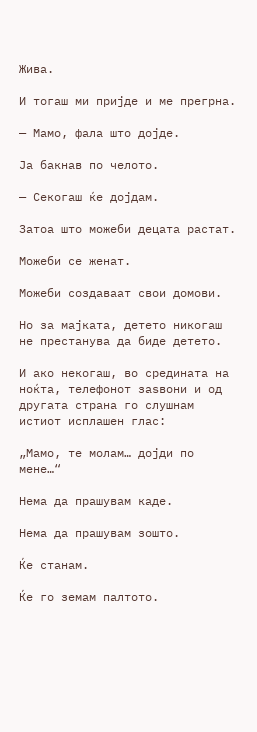Жива.

И тогаш ми пријде и ме прегрна.

— Мамо, фала што дојде.

Ја бакнав по челото.

— Секогаш ќе дојдам.

Затоа што можеби децата растат.

Можеби се женат.

Можеби создаваат свои домови.

Но за мајката, детето никогаш не престанува да биде детето.

И ако некогаш, во средината на ноќта, телефонот заѕвони и од другата страна го слушнам истиот исплашен глас:

„Мамо, те молам… дојди по мене…“

Нема да прашувам каде.

Нема да прашувам зошто.

Ќе станам.

Ќе го земам палтото.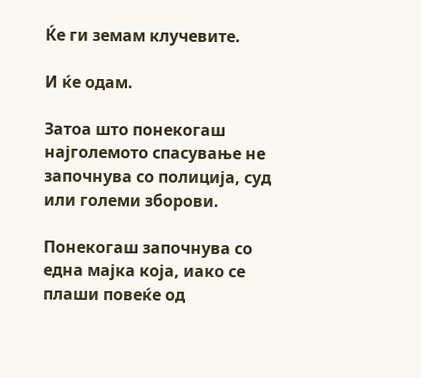Ќе ги земам клучевите.

И ќе одам.

Затоа што понекогаш најголемото спасување не започнува со полиција, суд или големи зборови.

Понекогаш започнува со една мајка која, иако се плаши повеќе од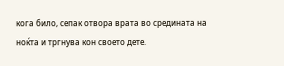кога било, сепак отвора врата во средината на ноќта и тргнува кон своето дете.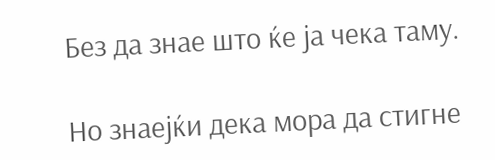Без да знае што ќе ја чека таму.

Но знаејќи дека мора да стигне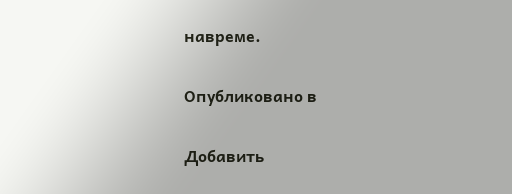навреме.

Опубликовано в

Добавить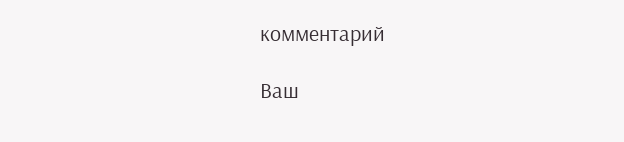комментарий

Ваш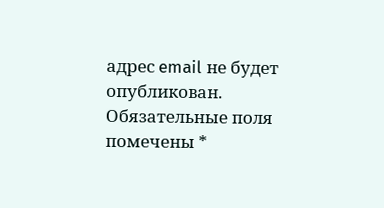адрес email не будет опубликован. Обязательные поля помечены *